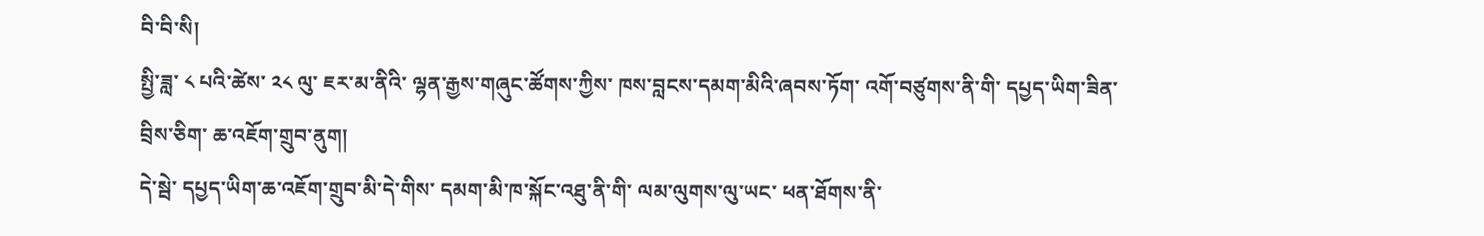བི་བི་སི།
སྤྱི་ཟླ་ ༨ པའི་ཚེས་ ༢༨ ལུ་ ཇར་མ་ནིའི་ ལྷན་རྒྱས་གཞུང་ཚོགས་ཀྱིས་ ཁས་བླངས་དམག་མིའི་ཞབས་ཏོག་ འགོ་བཙུགས་ནི་གི་ དཔྱད་ཡིག་ཟིན་བྲིས་ཅིག་ ཆ་འཇོག་གྲུབ་ནུག།
དེ་སྦེ་ དཔྱད་ཡིག་ཆ་འཇོག་གྲུབ་མི་དེ་གིས་ དམག་མི་ཁ་སྐོང་འཐུ་ནི་གི་ ལམ་ལུགས་ལུ་ཡང་ ཕན་ཐོགས་ནི་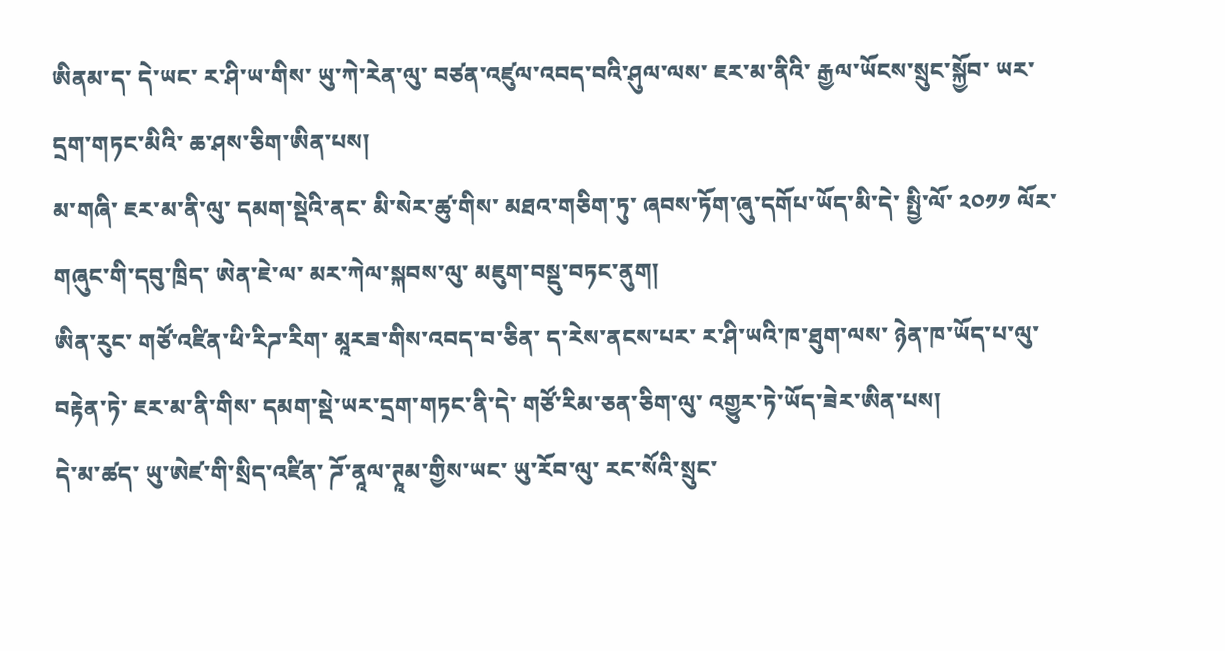ཨིནམ་ད་ དེ་ཡང་ ར་ཤི་ཡ་གིས་ ཡུ་ཀེ་རེན་ལུ་ བཙན་འཛུལ་འབད་བའི་ཤུལ་ལས་ ཇར་མ་ནིའི་ རྒྱལ་ཡོངས་སྲུང་སྐྱོབ་ ཡར་དྲག་གཏང་མིའི་ ཆ་ཤས་ཅིག་ཨིན་པས།
མ་གཞི་ ཇར་མ་ནི་ལུ་ དམག་སྡེའི་ནང་ མི་སེར་ཚུ་གིས་ མཐའ་གཅིག་ཏུ་ ཞབས་ཏོག་ཞུ་དགོཔ་ཡོད་མི་དེ་ སྤྱི་ལོ་ ༢༠༡༡ ལོར་ གཞུང་གི་དབུ་ཁྲིད་ ཨེན་ཇེ་ལ་ མར་ཀེལ་སྐབས་ལུ་ མཇུག་བསྡུ་བཏང་ནུག།
ཨིན་རུང་ གཙོ་འཛིན་ཕི་རིཌ་རིག་ མཱརཟ་གིས་འབད་བ་ཅིན་ ད་རེས་ནངས་པར་ ར་ཤི་ཡའི་ཁ་ཐུག་ལས་ ཉེན་ཁ་ཡོད་པ་ལུ་བརྟེན་ཏེ་ ཇར་མ་ནི་གིས་ དམག་སྡེ་ཡར་དྲག་གཏང་ནི་དེ་ གཙོ་རིམ་ཅན་ཅིག་ལུ་ འགྱུར་ཏེ་ཡོད་ཟེར་ཨིན་པས།
དེ་མ་ཚད་ ཡུ་ཨེཛ་གི་སྲིད་འཛིན་ ཌོ་ནཱལ་ཊཱམ་གྱིས་ཡང་ ཡུ་རོབ་ལུ་ རང་སོའི་སྲུང་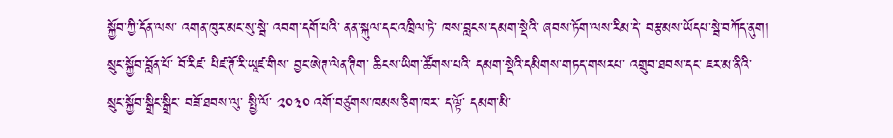སྐྱོབ་ཀྱི་དོན་ལས་ འགན་ཁུར་མང་སུ་སྦེ་ འབག་དགོ་པའི་ ནན་སྐུལ་དང་འཁྲིལ་ཏེ་ ཁས་བླངས་དམག་སྡེའི་ ཞབས་ཏོག་ལས་རིམ་དེ་ བརྩམས་ཡོདཔ་སྦེ་བཀོད་ནུག།
སྲུང་སྐྱོབ་བློན་པོ་ བོ་རིཛ་ པིཛ་ཊོ་རི་ཡཱཛ་གིས་ བྱང་ཨེཊ་ལེན་ཊིག་ ཆིངས་ཡིག་ཚོགས་པའི་ དམག་སྡེའི་དམིགས་གཏད་གསརཔ་ འགྲུབ་ཐབས་དང་ ཇར་མ་ནིའི་ སྲུང་སྐྱོབ་སྒྲིང་སྒྲིང་ བཟོ་ཐབས་ལུ་ སྤྱི་ལོ་ ༢༠༣༠ འགོ་བཙུགས་ཁམས་ཅིག་ཁར་ ད་ལྟོ་ དམག་མི་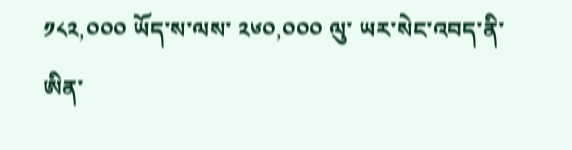༡༨༢,༠༠༠ ཡོད་ས་ལས་ ༢༦༠,༠༠༠ ལུ་ ཡར་སེང་འབད་ནི་ཨིན་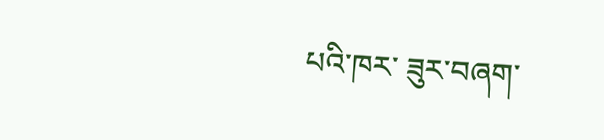པའི་ཁར་ ཟུར་བཞག་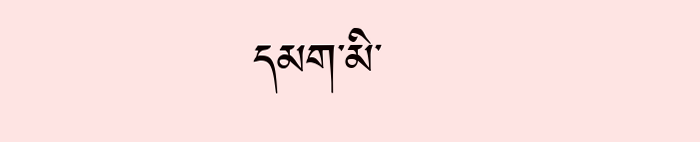དམག་མི་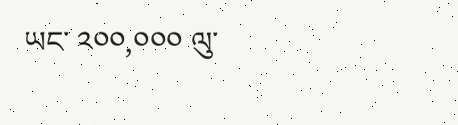ཡང་ ༢༠༠,༠༠༠ ལུ་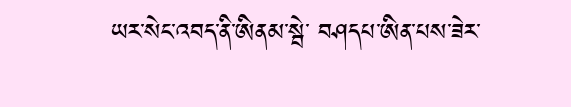ཡར་སེང་འབད་ནི་ཨིནམ་སྦེ་ བཤདཔ་ཨིན་པས་ཟེར་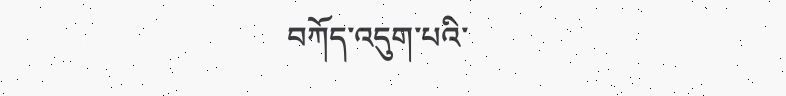བཀོད་འདུག་པའི་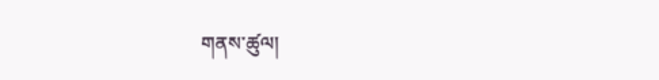གནས་ཚུལ།